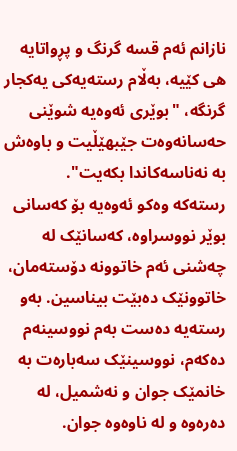نازانم ئەم قسە گرنگ و پڕواتایە هی کێیە، بەڵام رستەیەکی یەکجار گرنگە، "بوێری ئەوەیە شوێنی حەسانەوەت جێبهێڵیت و باوەش بە نەناسەکاندا بکەیت".
رستەکە وەکو ئەوەیە بۆ کەسانی بوێر نووسراوە، کەسانێک لە چەشنی ئەم خاتوونە دۆستەمان، خاتوونێک دەبێت بیناسین. بەو رستەیە دەست بەم نووسینەم دەکەم، نووسینێک سەبارەت بە خانمێک جوان و نەشمیل، لە دەرەوە و لە ناوەوە جوان.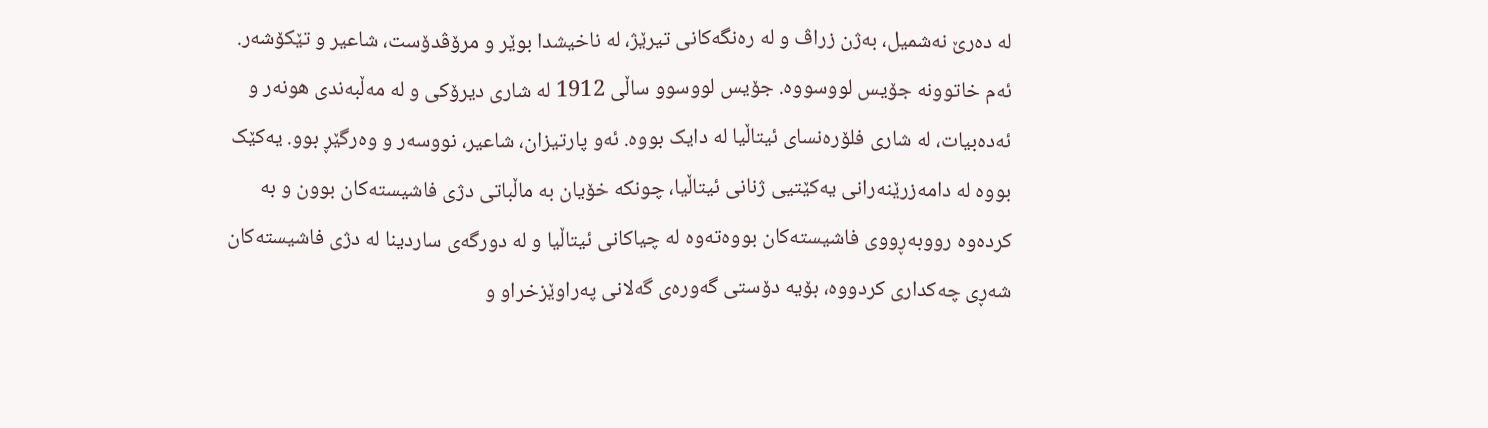لە دەرێ نەشمیل، بەژن زراڤ و لە رەنگەکانی تیرێژ، لە ناخیشدا بوێر و مرۆڤدۆست، شاعیر و تێکۆشەر. ئەم خاتوونە جۆیس لووسووە. جۆیس لووسوو ساڵی 1912 لە شاری دیرۆکی و لە مەڵبەندی هونەر و ئەدەبیات، لە شاری فلۆرەنسای ئیتاڵیا لە دایک بووە. ئەو پارتیزان، شاعیر، نووسەر و وەرگێڕ بوو. یەکێک بووە لە دامەزرێنەرانی یەکێتیی ژنانی ئیتاڵیا، چونکە خۆیان بە ماڵباتی دژی فاشیستەکان بوون و بە کردەوە رووبەڕووی فاشیستەکان بووەتەوە لە چیاکانی ئیتاڵیا و لە دورگەی ساردینا لە دژی فاشیستەکان شەڕی چەکداری کردووە، بۆیە دۆستی گەورەی گەلانی پەراوێزخراو و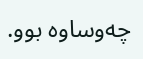چەوساوە بوو.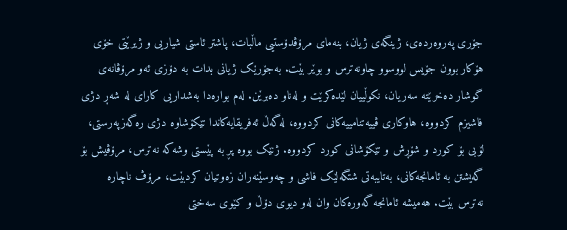جۆری پەروەردەی، ژینگەی ژیان، بنەمای مرۆڤدۆستیی ماڵبات، پاشتر ئاستی شیاریی و ژیرێتی خۆی هۆکار بوون جۆیس لووسوو چاونەترس و بوێر بێت. بەجۆرێک ژیانی بدات بە دۆزی ئەو مرۆڤانەی گوشار دەخرێتە سەریان، نکوڵییان لێدەکرێت و لەناو دەبرێن. لەم بوارەدا بەشداریی کارای لە شەڕ دژی فاشیزم کردووە، هاوکاری ڤییەتنامییەکانی کردووە، لەگەڵ ئەفریقایەکاندا تێکۆشاوە دژی رەگەزپەرستی، لۆبی بۆ کورد و شۆڕش و تێکۆشانی کورد کردووە. ژنێک بووە پڕ بە پێستی وشەکە نەترس، مرۆڤیش بۆ گەیشتن بە ئامانجەکانی، بەتایبەتی شتگەلێک فاشی و چەوسێنەران زەوتیان کردبێت، مرۆڤ ناچارە نەترس بێت. هەمیشە ئامانجە گەورەکان وان لەو دیوی دۆڵ و کێوی سەختی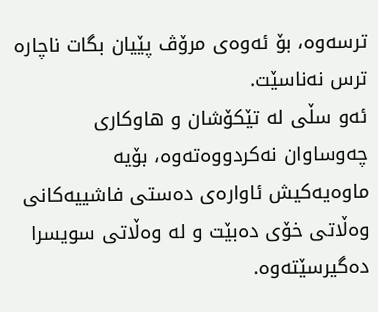ترسەوە، بۆ ئەوەی مرۆڤ پێیان بگات ناچارە ترس نەناسێت.
ئەو سڵی لە تێکۆشان و هاوکاری چەوساوان نەکردووەتەوە، بۆیە ماوەیەکیش ئاوارەی دەستی فاشییەکانی وەڵاتی خۆی دەبێت و لە وەڵاتی سویسرا دەگیرسێتەوە.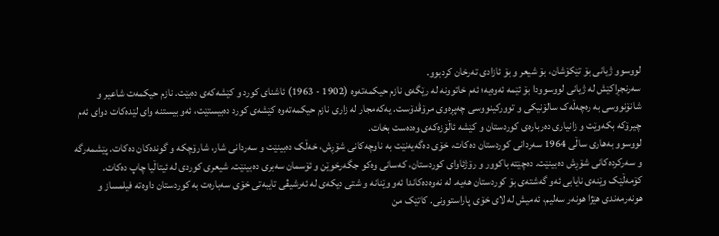لووسوو ژیانی بۆ تێکۆشان، بۆ شیعر و بۆ ئازادی تەرخان کردبوو.
سەرنجڕاکێش لە ژیانی لووسوودا بۆ ئێمە ئەوەیە؛ ئەم خاتوونە لە رێگەی نازم حیکمەتەوە (1902 - 1963) ئاشنای کورد و کێشەکەی دەبێت. نازم حیکمەت شاعیر و شانۆنووسی بە رەچەڵەک سالۆنیکی و توورکینووسی چەپڕەوی مرۆڤدۆست. یەکەمجار لە زاری نازم حیکمەتەوە کێشەی کورد دەبیستێت، ئەو بیستنە وای لێدەکات دوای ئەم چیرۆکە بکەوێت و زانیاری دەربارەی کوردستان و کێشە ئاڵۆزەکەی وەدەست بخات.
لووسوو بەهاری ساڵی 1964 سەردانی کوردستان دەکات، خۆی دەگەیەنێت بە ناوچەکانی شۆڕش، خەڵک دەبینێت و سەردانی شار، شارۆچکە و گوندەکان دەکات. پێشمەرگە و سەرکردەکانی شۆڕش دەبینێت. دەچێتە باکوور و رۆژئاوای کوردستان، کەسانی وەکو جگەرخوێن و ئۆسمان سەبری دەبینێت. شیعری کوردی لە ئیتاڵیا چاپ دەکات. کۆمەڵێک وێنەی نایابی ئەو گەشتەی بۆ کوردستان هەیە. لە نەوەدەکاندا ئەو وێنانە و شتی دیکەی لە ئەرشیڤی تایبەتی خۆی سەبارەت بە کوردستان داوەتە فیلمساز و هونەرمەندی هێژا هونەر سەلیم، ئەمیش لە لای خۆی پاراستوونی. کاتێک من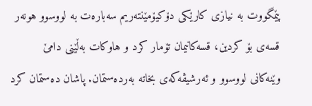پێمگووت بە نیازی کارێکی دۆکیۆمێنتەریم سەبارەت بە لووسوو هونەر قسەی بۆ کردین، قسەکانیمان تۆمار کرد و هاوکات بەڵێنی دامێ وێنەکانی لووسوو و ئەرشیڤەکەی بخاتە بەردەستمان. پاشان دەستمان کرد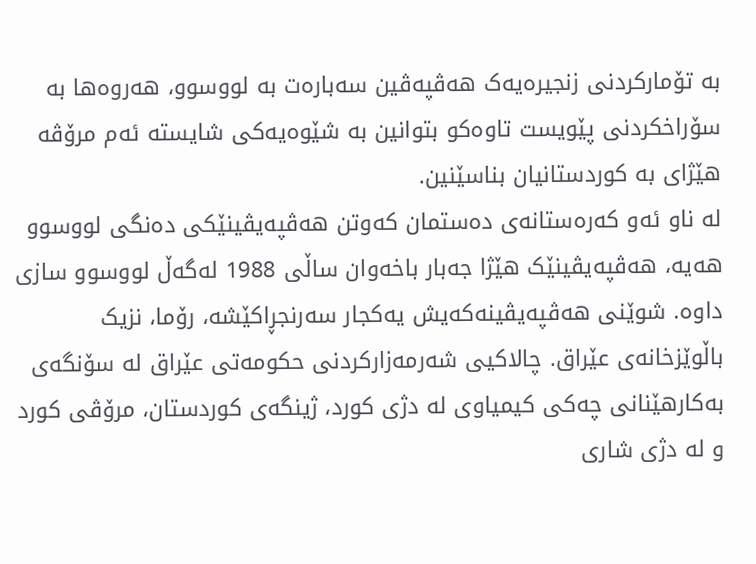بە تۆمارکردنی زنجیرەیەک هەڤپەڤین سەبارەت بە لووسوو، هەروەها بە سۆراخکردنی پێویست تاوەکو بتوانین بە شێوەیەکی شایستە ئەم مرۆڤە هێژای بە کوردستانیان بناسێنین.
لە ناو ئەو کەرەستانەی دەستمان کەوتن هەڤپەیڤینێکی دەنگی لووسوو هەیە، هەڤپەیڤینێک هێژا جەبار باخەوان ساڵی 1988 لەگەڵ لووسوو سازی داوە. شوێنی هەڤپەیڤینەکەیش یەکجار سەرنجڕاکێشە، رۆما، نزیک باڵوێزخانەی عێراق. چالاکیی شەرمەزارکردنی حکومەتی عێراق لە سۆنگەی بەکارهێنانی چەکی کیمیاوی لە دژی کورد، ژینگەی کوردستان، مرۆڤی کورد و لە دژی شاری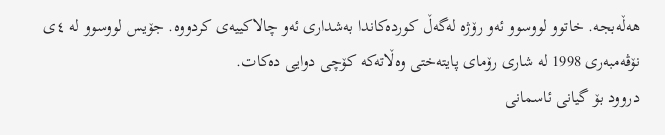هەڵەبجە. خاتوو لووسوو ئەو رۆژە لەگەڵ کوردەکاندا بەشداری ئەو چالاکییەی کردووە. جۆیس لووسوو لە ٤ی نۆڤەمبەری 1998 لە شاری رۆمای پایتەختی وەڵاتەکە کۆچی دوایی دەکات.
دروود بۆ گیانی ئاسمانی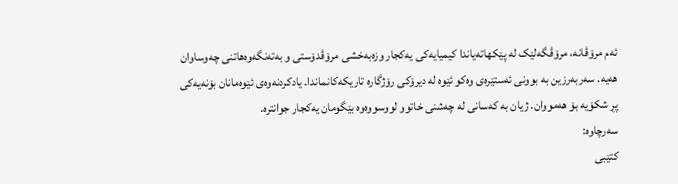ئەم مرۆڤانە، مرۆڤگەلێک لە پێکهاتەیاندا کیمیایەکی یەکجار وزەبەخشی مرۆڤدۆستی و بەتەنگەوەهاتنی چەوساوان هەیە. سەربەرزین بە بوونی ئەستێرەی وەکو ئێوە لە دیرۆکی رۆژگارە تاریکەکانماندا. یادکردنەوەی ئێوەمانان بۆنەیەکی پڕ شکۆیە بۆ هەمووان. ژیان بە کەسانی لە چەشنی خاتوو لووسووەوە بێگومان یەکجار جوانترە.
سەرچاوە:
کتێبی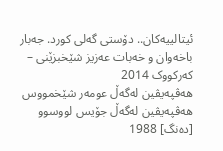ئیتالییەکان.. دۆستی گەلی کورد. جەبار باخەوان و خەبات عەزیز شێخبزێنی – کەرکووک 2014
هەڤپەیڤین لەگەڵ عومەر شێخمووس
هەڤپەیڤین لەگەڵ جۆیس لووسوو [دەنگ] 1988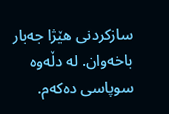سازکردنی هێژا جەبار باخەوان. لە دڵەوە سوپاسی دەکەم.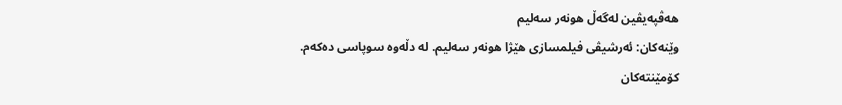هەڤپەیڤین لەگەڵ هونەر سەلیم
وێنەکان: ئەرشیڤی فیلمسازی هێژا هونەر سەلیم. لە دڵەوە سوپاسی دەکەم.
کۆمێنتەکان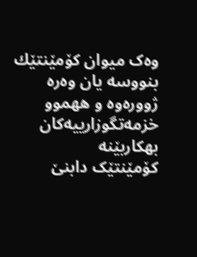وەک میوان کۆمێنتێك بنووسە یان وەرە ژوورەوە و ههموو خزمەتگوزارییەکان بهكاربێنه
کۆمێنتێک دابنێ